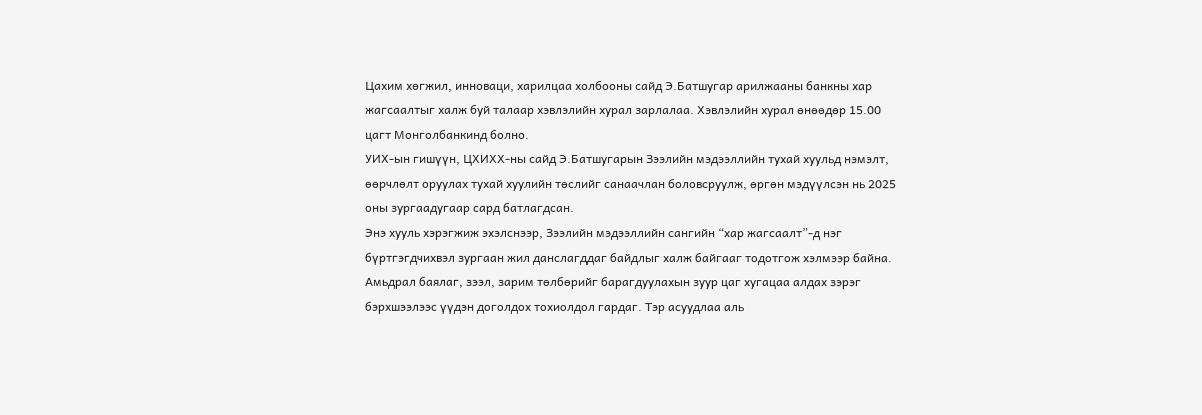Цахим хөгжил, инноваци, харилцаа холбооны сайд Э.Батшугар арилжааны банкны хар жагсаалтыг халж буй талаар хэвлэлийн хурал зарлалаа. Хэвлэлийн хурал өнөөдөр 15.00 цагт Монголбанкинд болно.
УИХ-ын гишүүн, ЦХИХХ-ны сайд Э.Батшугарын Зээлийн мэдээллийн тухай хуульд нэмэлт, өөрчлөлт оруулах тухай хуулийн төслийг санаачлан боловсруулж, өргөн мэдүүлсэн нь 2025 оны зургаадугаар сард батлагдсан.
Энэ хууль хэрэгжиж эхэлснээр, Зээлийн мэдээллийн сангийн “хар жагсаалт”-д нэг бүртгэгдчихвэл зургаан жил данслагддаг байдлыг халж байгааг тодотгож хэлмээр байна. Амьдрал баялаг, зээл, зарим төлбөрийг барагдуулахын зуур цаг хугацаа алдах зэрэг бэрхшээлээс үүдэн доголдох тохиолдол гардаг. Тэр асуудлаа аль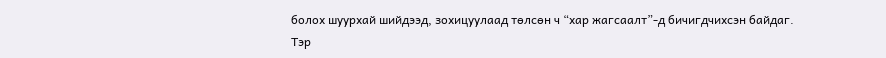болох шуурхай шийдээд, зохицуулаад төлсөн ч “хар жагсаалт”-д бичигдчихсэн байдаг. Тэр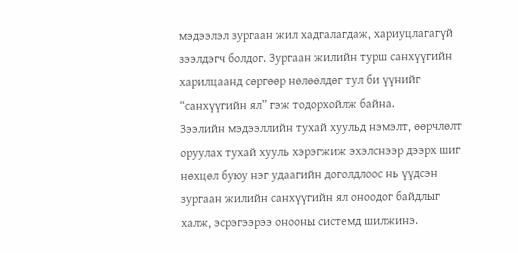мэдээлэл зургаан жил хадгалагдаж, хариуцлагагүй зээлдэгч болдог. Зургаан жилийн турш санхүүгийн харилцаанд сөргөөр нөлөөлдөг тул би үүнийг “санхүүгийн ял” гэж тодорхойлж байна.
Зээлийн мэдээллийн тухай хуульд нэмэлт, өөрчлөлт оруулах тухай хууль хэрэгжиж эхэлснээр дээрх шиг нөхцөл буюу нэг удаагийн доголдлоос нь үүдсэн зургаан жилийн санхүүгийн ял оноодог байдлыг халж, эсрэгээрээ онооны системд шилжинэ.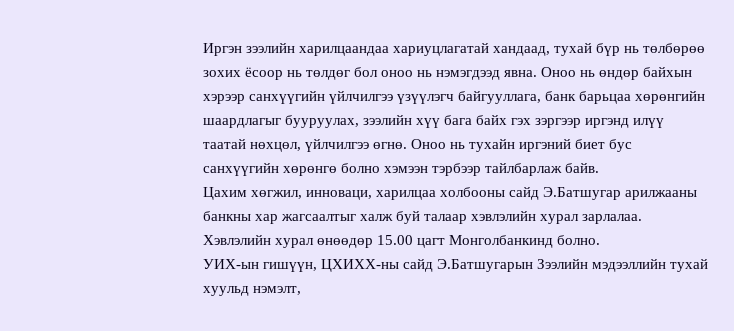Иргэн зээлийн харилцаандаа хариуцлагатай хандаад, тухай бүр нь төлбөрөө зохих ёсоор нь төлдөг бол оноо нь нэмэгдээд явна. Оноо нь өндөр байхын хэрээр санхүүгийн үйлчилгээ үзүүлэгч байгууллага, банк барьцаа хөрөнгийн шаардлагыг бууруулах, зээлийн хүү бага байх гэх зэргээр иргэнд илүү таатай нөхцөл, үйлчилгээ өгнө. Оноо нь тухайн иргэний биет бус санхүүгийн хөрөнгө болно хэмээн тэрбээр тайлбарлаж байв.
Цахим хөгжил, инноваци, харилцаа холбооны сайд Э.Батшугар арилжааны банкны хар жагсаалтыг халж буй талаар хэвлэлийн хурал зарлалаа. Хэвлэлийн хурал өнөөдөр 15.00 цагт Монголбанкинд болно.
УИХ-ын гишүүн, ЦХИХХ-ны сайд Э.Батшугарын Зээлийн мэдээллийн тухай хуульд нэмэлт,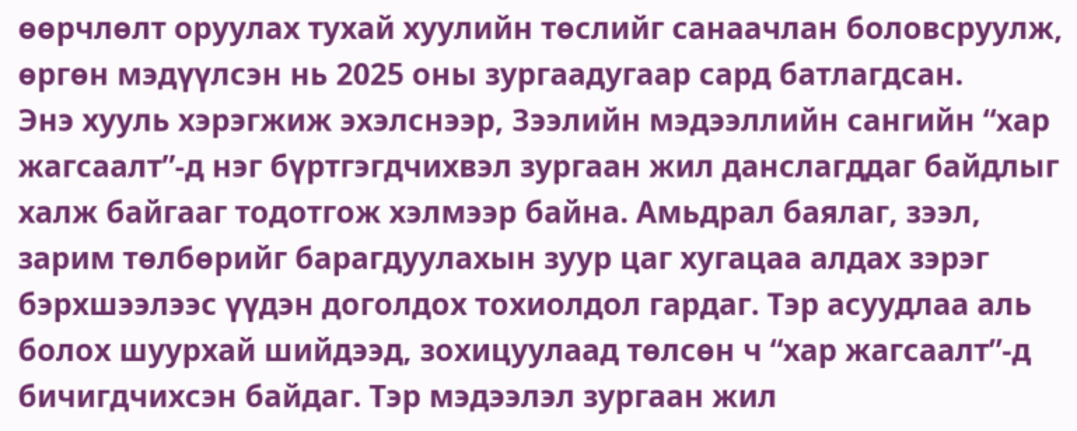өөрчлөлт оруулах тухай хуулийн төслийг санаачлан боловсруулж, өргөн мэдүүлсэн нь 2025 оны зургаадугаар сард батлагдсан.
Энэ хууль хэрэгжиж эхэлснээр, Зээлийн мэдээллийн сангийн “хар жагсаалт”-д нэг бүртгэгдчихвэл зургаан жил данслагддаг байдлыг халж байгааг тодотгож хэлмээр байна. Амьдрал баялаг, зээл, зарим төлбөрийг барагдуулахын зуур цаг хугацаа алдах зэрэг бэрхшээлээс үүдэн доголдох тохиолдол гардаг. Тэр асуудлаа аль болох шуурхай шийдээд, зохицуулаад төлсөн ч “хар жагсаалт”-д бичигдчихсэн байдаг. Тэр мэдээлэл зургаан жил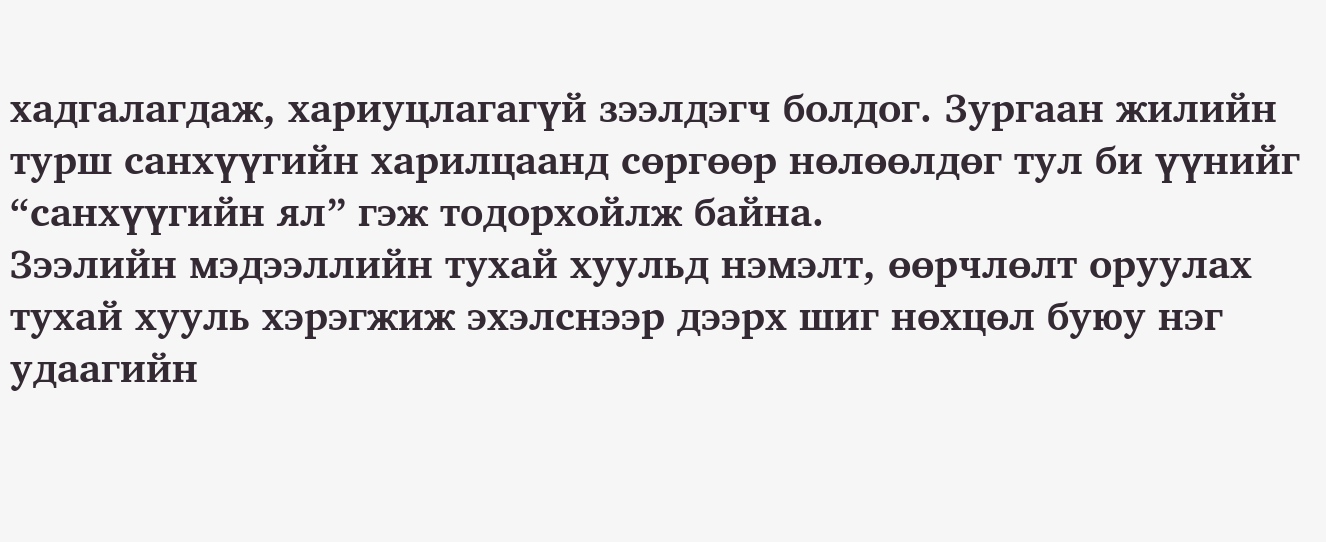хадгалагдаж, хариуцлагагүй зээлдэгч болдог. Зургаан жилийн турш санхүүгийн харилцаанд сөргөөр нөлөөлдөг тул би үүнийг “санхүүгийн ял” гэж тодорхойлж байна.
Зээлийн мэдээллийн тухай хуульд нэмэлт, өөрчлөлт оруулах тухай хууль хэрэгжиж эхэлснээр дээрх шиг нөхцөл буюу нэг удаагийн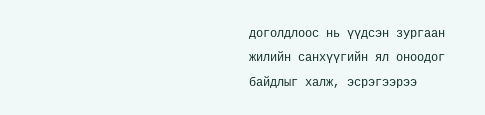доголдлоос нь үүдсэн зургаан жилийн санхүүгийн ял оноодог байдлыг халж, эсрэгээрээ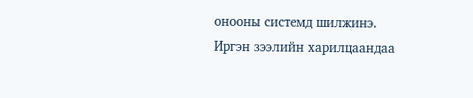онооны системд шилжинэ.
Иргэн зээлийн харилцаандаа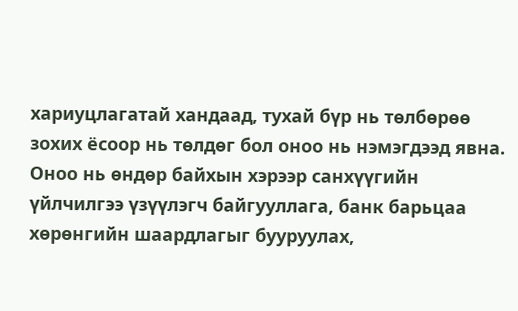хариуцлагатай хандаад, тухай бүр нь төлбөрөө зохих ёсоор нь төлдөг бол оноо нь нэмэгдээд явна. Оноо нь өндөр байхын хэрээр санхүүгийн үйлчилгээ үзүүлэгч байгууллага, банк барьцаа хөрөнгийн шаардлагыг бууруулах,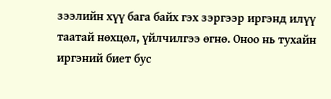зээлийн хүү бага байх гэх зэргээр иргэнд илүү таатай нөхцөл, үйлчилгээ өгнө. Оноо нь тухайн иргэний биет бус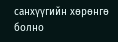санхүүгийн хөрөнгө болно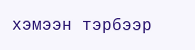хэмээн тэрбээр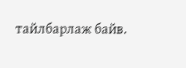тайлбарлаж байв.